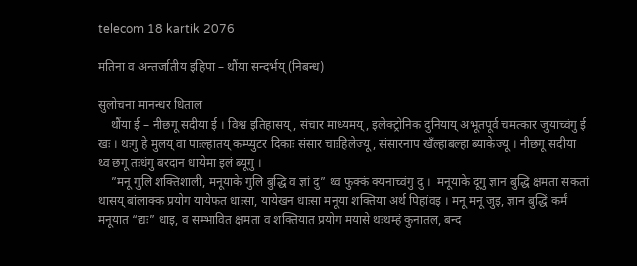telecom 18 kartik 2076

मतिना व अन्तर्जातीय इहिपा – थौंया सन्दर्भय् (निबन्ध)

सुलोचना मानन्धर धिताल
    थौंया ई – नीछगू सदीया ई । विश्व इतिहासय्, संचार माध्यमय्, इलेक्ट्रोनिक दुनियाय् अभूतपूर्व चमत्कार जुयाच्वंगु ई खः । थःगु हे मुलय् वा पाःल्हातय् कम्प्युटर दिकाः संसार चाःहिलेज्यू, संसारनाप खँल्हाबल्हा ब्याकेज्यू । नीछगू सदीया थ्व छगू तःधंगु बरदान धायेमा इलं ब्यूगु ।
    ”मनू गुलि शक्तिशाली, मनूयाके गुलि बुद्धि व ज्ञां दु” थ्व फुक्कं क्यनाच्वंगु दु ।  मनूयाके दूगु ज्ञान बुद्धि क्षमता सकतां थासय् बांलाक्क प्रयोग यायेफत धाःसा, यायेखन धाःसा मनूया शक्तिया अर्थ पिहांवइ । मनू मनू जुइ, ज्ञान बुद्धिं कर्मं मनूयात “द्यः” धाइ, व सम्भावित क्षमता व शक्तियात प्रयोग मयासे थःथम्हं कुनातल, बन्द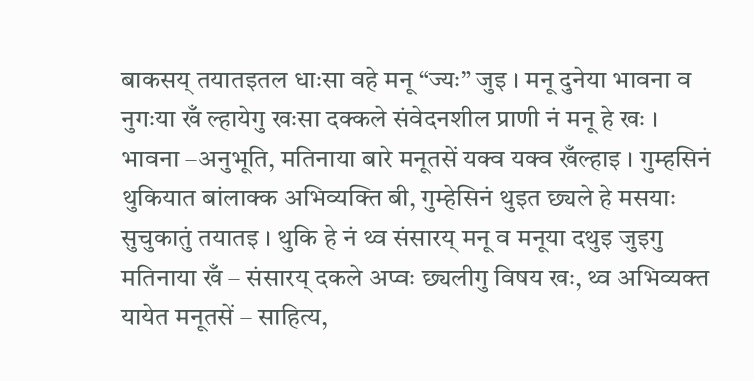बाकसय् तयातइतल धाःसा वहे मनू “ज्यः” जुइ । मनू दुनेया भावना व नुगःया खँ ल्हायेगु खःसा दक्कले संवेदनशील प्राणी नं मनू हे खः । भावना –अनुभूति, मतिनाया बारे मनूतसें यक्व यक्व खँल्हाइ । गुम्हसिनं थुकियात बांलाक्क अभिव्यक्ति बी, गुम्हेसिनं थुइत छ्यले हे मसयाः सुचुकातुं तयातइ । थुकि हे नं थ्व संसारय् मनू व मनूया दथुइ जुइगु मतिनाया खँ – संसारय् दकले अप्वः छ्यलीगु विषय खः, थ्व अभिव्यक्त यायेत मनूतसें – साहित्य,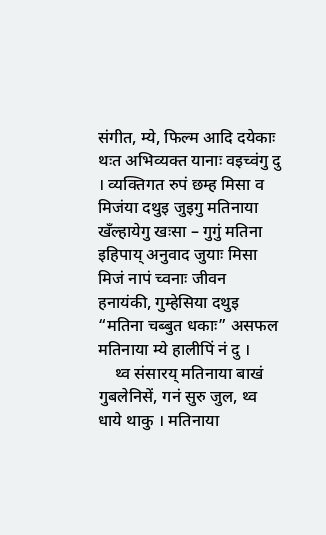संगीत, म्ये, फिल्म आदि दयेकाः थःत अभिव्यक्त यानाः वइच्वंगु दु । व्यक्तिगत रुपं छम्ह मिसा व मिजंया दथुइ जुइगु मतिनाया खँल्हायेगु खःसा – गुगुं मतिना इहिपाय् अनुवाद जुयाः मिसा मिजं नापं च्वनाः जीवन हनायंकी, गुम्हेसिया दथुइ “मतिना चब्बुत धकाः” असफल मतिनाया म्ये हालीपिं नं दु ।
    थ्व संसारय् मतिनाया बाखं गुबलेनिसें, गनं सुरु जुल, थ्व धाये थाकु । मतिनाया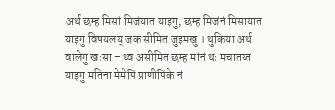अर्थ छम्ह मिसां मिजंयात याइगु, छम्ह मिजंनं मिसायात याइगु विषयलय् जक सीमित जुइमखु । थुकिया अर्थ वालेगु खःसा – थ्व असीमित छम्ह मांनं थः मचातय्त याइगु मतिना मेमेपिं प्राणीपिंके नं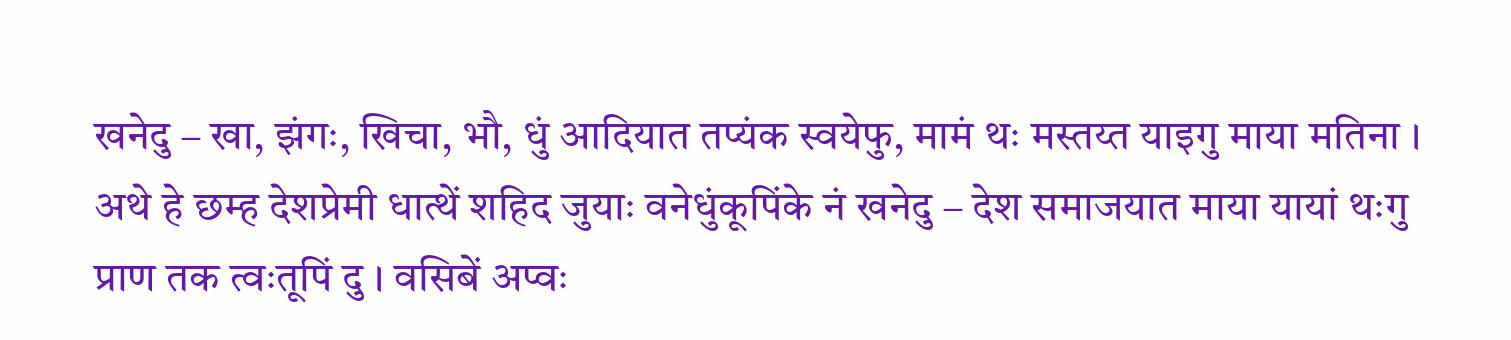खनेदु – खा, झंगः, खिचा, भौ, धुं आदियात तप्यंक स्वयेफु, मामं थः मस्तय्त याइगु माया मतिना । अथे हे छम्ह देशप्रेमी धात्थें शहिद जुयाः वनेधुंकूपिंके नं खनेदु – देश समाजयात माया यायां थःगु प्राण तक त्वःतूपिं दु । वसिबें अप्वः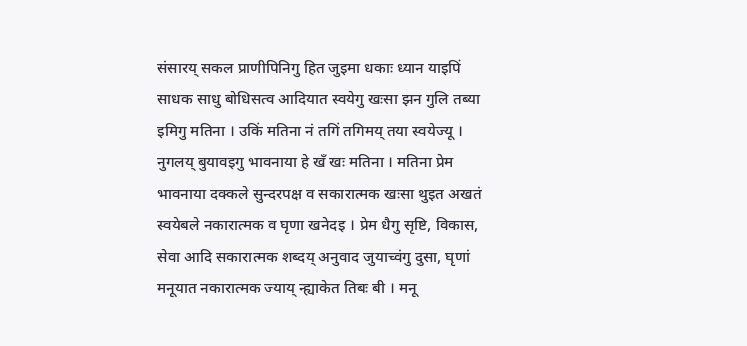संसारय् सकल प्राणीपिनिगु हित जुइमा धकाः ध्यान याइपिं साधक साधु बोधिसत्व आदियात स्वयेगु खःसा झन गुलि तब्या इमिगु मतिना । उकिं मतिना नं तगिं तगिमय् तया स्वयेज्यू । नुगलय् बुयावइगु भावनाया हे खँ खः मतिना । मतिना प्रेम भावनाया दक्कले सुन्दरपक्ष व सकारात्मक खःसा थुइत अखतं स्वयेबले नकारात्मक व घृणा खनेदइ । प्रेम धैगु सृष्टि, विकास, सेवा आदि सकारात्मक शब्दय् अनुवाद जुयाच्वंगु दुसा, घृणां मनूयात नकारात्मक ज्याय् न्ह्याकेत तिबः बी । मनू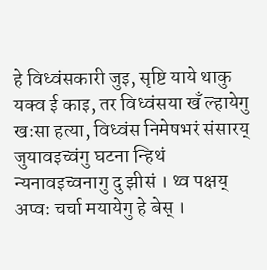हे विध्वंसकारी जुइ, सृष्टि याये थाकु यक्व ई काइ, तर विध्वंसया खँ ल्हायेगु खःसा हत्या, विध्वंस निमेषभरं संसारय् जुयावइच्वंगु घटना न्हिथं न्यनावइच्वनागु दु झीसं । थ्व पक्षय् अप्वः चर्चा मयायेगु हे बेस् ।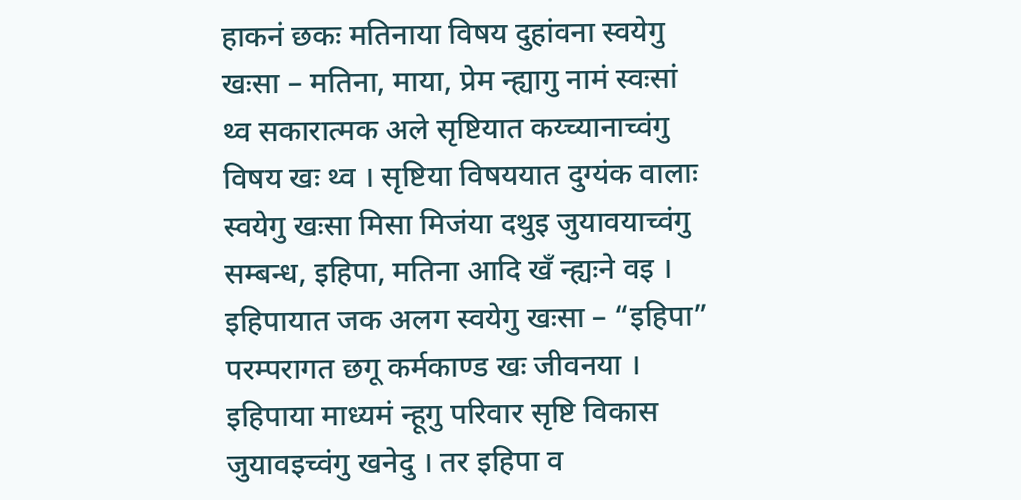हाकनं छकः मतिनाया विषय दुहांवना स्वयेगु खःसा – मतिना, माया, प्रेम न्ह्यागु नामं स्वःसां थ्व सकारात्मक अले सृष्टियात कय्च्यानाच्वंगु विषय खः थ्व । सृष्टिया विषययात दुग्यंक वालाः स्वयेगु खःसा मिसा मिजंया दथुइ जुयावयाच्वंगु सम्बन्ध, इहिपा, मतिना आदि खँ न्ह्यःने वइ । इहिपायात जक अलग स्वयेगु खःसा – “इहिपा” परम्परागत छगू कर्मकाण्ड खः जीवनया । इहिपाया माध्यमं न्हूगु परिवार सृष्टि विकास जुयावइच्वंगु खनेदु । तर इहिपा व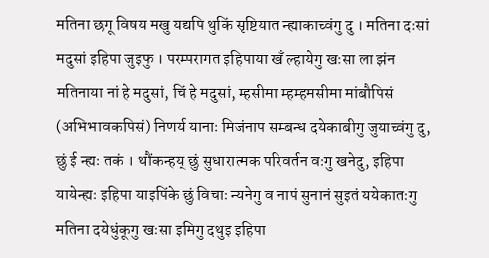मतिना छगू विषय मखु यद्यपि थुकिं सृष्टियात न्ह्याकाच्वंगु दु । मतिना दःसां मदुसां इहिपा जुइफु । परम्परागत इहिपाया खँ ल्हायेगु खःसा ला झंन मतिनाया नां हे मदुसां, चिं हे मदुसां, म्हसीमा म्हम्हमसीमा मांबौपिसं (अभिभावकपिसं) निणर्य यानाः मिजंनाप सम्बन्ध दयेकाबीगु जुयाच्वंगु दु, छुं ई न्ह्यः तकं । थौंकन्हय् छुं सुधारात्मक परिवर्तन वःगु खनेदु, इहिपा यायेन्ह्यः इहिपा याइपिंके छुं विचाः न्यनेगु व नापं सुनानं सुइतं ययेकातःगु मतिना दयेधुंकूगु खःसा इमिगु दथुइ इहिपा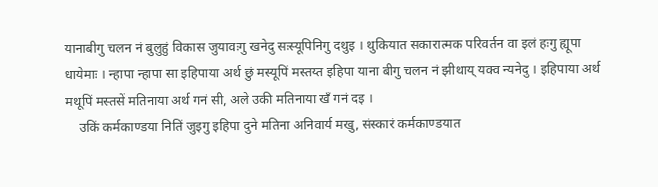यानाबीगु चलन नं बुलुहुं विकास जुयावःगु खनेदु सःस्यूपिनिगु दथुइ । थुकियात सकारात्मक परिवर्तन वा इलं हःगु ह्यूपा धायेमाः । न्हापा न्हापा सा इहिपाया अर्थ छुं मस्यूपिं मस्तय्त इहिपा याना बीगु चलन नं झीथाय् यक्व न्यनेदु । इहिपाया अर्थ मथूपिं मस्तसें मतिनाया अर्थ गनं सी, अले उकी मतिनाया खँ गनं दइ ।
    उकिं कर्मकाण्डया नितिं जुइगु इहिपा दुने मतिना अनिवार्य मखु, संस्कारं कर्मकाण्डयात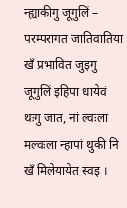न्ह्याकीगु जूगुलिं – परम्परागत जातिवातिया खँ प्रभावित जुइगु जूगुलिं इहिपा धायेवं थःगु जात, नां ल्वःला मल्वःला न्हापां थुकी नि खँ मिलेयायेत स्वइ ।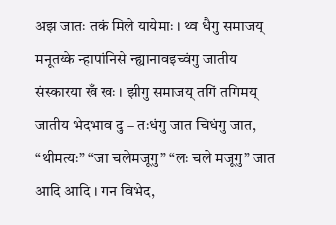अझ जातः तकं मिले यायेमाः । थ्व धैगु समाजय् मनूतय्के न्हापांनिसे न्ह्यानावइच्वंगु जातीय संस्कारया खँ खः । झीगु समाजय् तगिं तगिमय् जातीय भेदभाव दु – तःधंगु जात चिधंगु जात, “थीमत्यः” “जा चलेमजूगु” “लः चले मजूगु” जात आदि आदि । गन विभेद,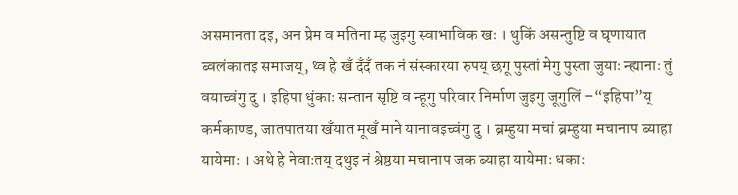असमानता दइ, अन प्रेम व मतिना म्ह जुइगु स्वाभाविक खः । थुकिं असन्तुष्टि व घृणायात ब्वलंकातइ समाजय्, थ्व हे खँ दँदँ तक नं संस्कारया रुपय् छगू पुस्तां मेगु पुस्ता जुयाः न्ह्यानाः तुं वयाच्वंगु दु । इहिपा धुंकाः सन्तान सृष्टि व न्हूगु परिवार निर्माण जुइगु जूगुलिं –“इहिपा”य् कर्मकाण्ड, जातपातया खँयात मूखँ माने यानावइच्वंगु दु । ब्रम्हुया मचां ब्रम्हुया मचानाप ब्याहा यायेमाः । अथे हे नेवाःतय् दथुइ नं श्रेष्ठया मचानाप जक ब्याहा यायेमाः धकाः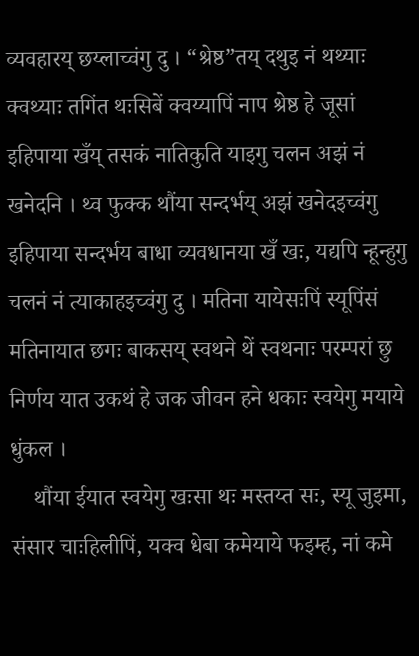व्यवहारय् छय्लाच्वंगु दु । “श्रेष्ठ”तय् दथुइ नं थथ्याः क्वथ्याः तगिंत थःसिबें क्वय्यापिं नाप श्रेष्ठ हे जूसां इहिपाया खँय् तसकं नातिकुति याइगु चलन अझं नं खनेदनि । थ्व फुक्क थौंया सन्दर्भय् अझं खनेदइच्वंगु इहिपाया सन्दर्भय बाधा व्यवधानया खँ खः, यद्यपि न्हून्हुगु चलनं नं त्याकाहइच्वंगु दु । मतिना यायेसःपिं स्यूपिंसं मतिनायात छगः बाकसय् स्वथने थें स्वथनाः परम्परां छु निर्णय यात उकथं हे जक जीवन हने धकाः स्वयेगु मयाये धुंकल ।
    थौंया ईयात स्वयेगु खःसा थः मस्तय्त सः, स्यू जुइमा, संसार चाःहिलीपिं, यक्व धेबा कमेयाये फइम्ह, नां कमे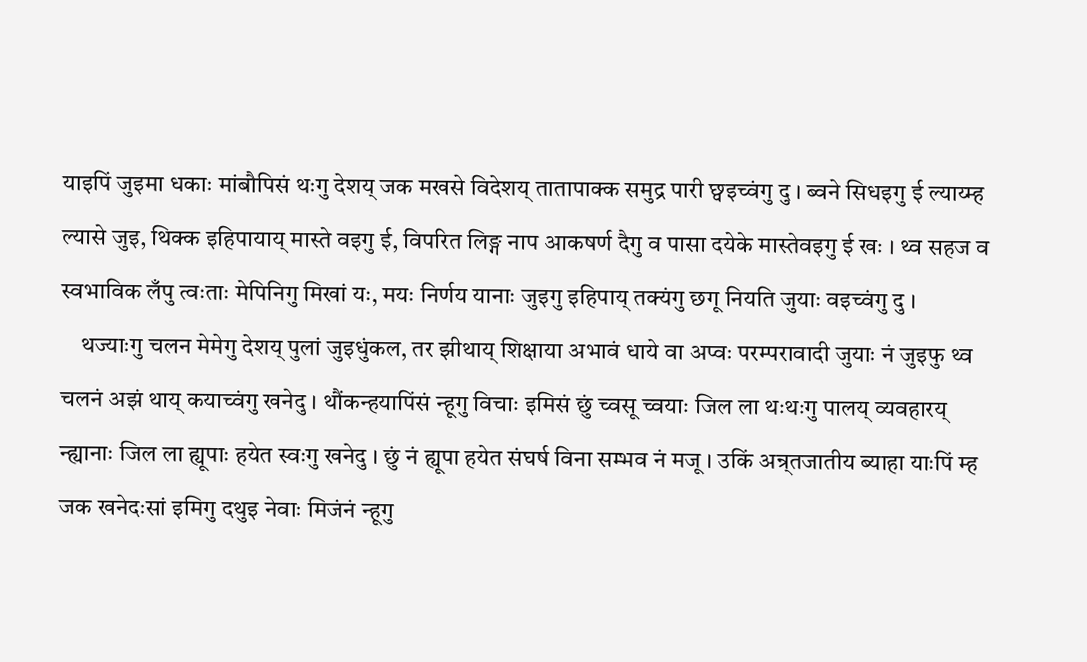याइपिं जुइमा धकाः मांबौपिसं थःगु देशय् जक मखसे विदेशय् तातापाक्क समुद्र पारी छ्वइच्वंगु दु । ब्वने सिधइगु ई ल्याय्म्ह ल्यासे जुइ, थिक्क इहिपायाय् मास्ते वइगु ई, विपरित लिङ्ग नाप आकषर्ण दैगु व पासा दयेके मास्तेवइगु ई खः । थ्व सहज व स्वभाविक लँपु त्वःताः मेपिनिगु मिखां यः, मयः निर्णय यानाः जुइगु इहिपाय् तक्यंगु छगू नियति जुयाः वइच्वंगु दु ।
    थज्याःगु चलन मेमेगु देशय् पुलां जुइधुंकल, तर झीथाय् शिक्षाया अभावं धाये वा अप्वः परम्परावादी जुयाः नं जुइफु थ्व चलनं अझं थाय् कयाच्वंगु खनेदु । थौंकन्हयापिंसं न्हूगु विचाः इमिसं छुं च्वसू च्वयाः जिल ला थःथःगु पालय् व्यवहारय् न्ह्यानाः जिल ला ह्यूपाः हयेत स्वःगु खनेदु । छुं नं ह्यूपा हयेत संघर्ष विना सम्भव नं मजू । उकिं अन्र्तजातीय ब्याहा याःपिं म्ह जक खनेदःसां इमिगु दथुइ नेवाः मिजंनं न्हूगु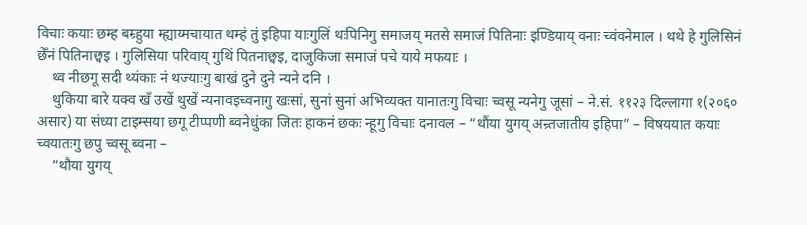विचाः कयाः छम्ह बम्र्हुया म्ह्याय्मचायात थम्हं तुं इहिपा याःगुलिं थःपिनिगु समाजय् मतसे समाजं पितिनाः इण्डियाय् वनाः च्वंवनेमाल । थथे हे गुलिसिनं छेँनं पितिनाछ्वइ । गुलिसिया परिवाय् गुथिं पितनाछ्वइ, दाजुकिजा समाजं पचे याये मफयाः ।
    थ्व नीछगू सदी थ्यंकाः नं थज्याःगु बाखं दुने दुने न्यने दनि ।
    थुकिया बारे यक्व खँ उखें थुखें न्यनावइच्वनागु खःसां, सुनां सुनां अभिव्यक्त यानातःगु विचाः च्वसू न्यनेगु जूसां – ने.सं. ११२३ दिल्लागा १(२०६० असार) या संध्या टाइम्सया छगू टीप्पणी ब्वनेधुंका जितः हाकनं छकः न्हूगु विचाः दनावल – “थौंया युगय् अन्र्तजातीय इहिपा” – विषययात कयाः च्वयातःगु छपु च्वसू ब्वना –
    “थौया युगय्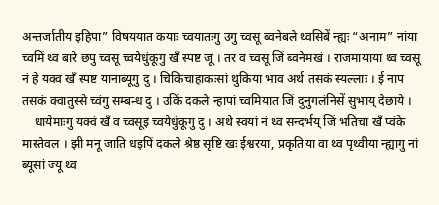अन्तर्जातीय इहिपा” विषययात कयाः च्वयातःगु उगु च्वसू ब्वनेबले थ्वसिबें न्ह्यः “अनाम” नांया च्वमिं थ्व बारे छपु च्वसू च्वयेधुंकूगु खँ स्पष्ट जू । तर व च्वसू जिं ब्वनेमखं । राजमायाया थ्व च्वसू नं हे यक्व खँ स्पष्ट यानाब्यूगु दु । चिकिचाहाकःसां थुकिया भाव अर्थ तसकं स्यल्लाः । ई नाप तसकं क्वातुस्से च्वंगु सम्बन्ध दु । उकिं दकले न्हापां च्वमियात जिं दुनुगलंनिसें सुभाय् देछाये ।
    धायेमाःगु यक्वं खँ व च्वसूइ च्वयेधुंकूगु दु । अथे स्वयां नं थ्व सन्दर्भय् जिं भतिचा खँ प्वंके मास्तेवल । झी मनू जाति धइपिं दकले श्रेष्ठ सृष्टि खः ईश्वरया, प्रकृतिया वा थ्व पृथ्वीया न्ह्यागु नां ब्यूसां ज्यू थ्व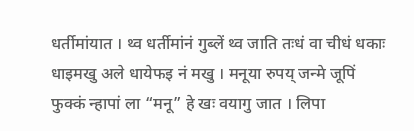धर्तीमांयात । थ्व धर्तीमांनं गुब्लें थ्व जाति तःधं वा चीधं धकाः धाइमखु अले धायेफइ नं मखु । मनूया रुपय् जन्मे जूपिं फुक्कं न्हापां ला “मनू” हे खः वयागु जात । लिपा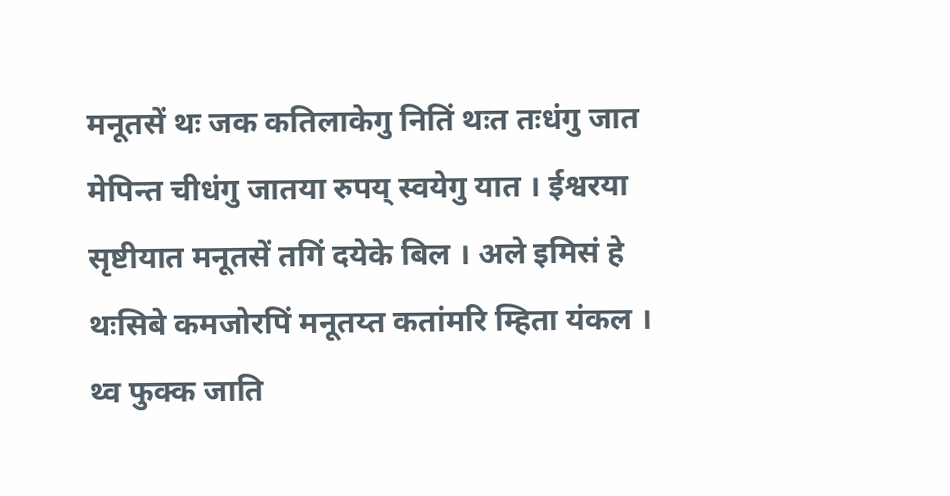मनूतसें थः जक कतिलाकेगु नितिं थःत तःधंगु जात मेपिन्त चीधंगु जातया रुपय् स्वयेगु यात । ईश्वरया सृष्टीयात मनूतसें तगिं दयेके बिल । अले इमिसं हे थःसिबे कमजोरपिं मनूतय्त कतांमरि म्हिता यंकल । थ्व फुक्क जाति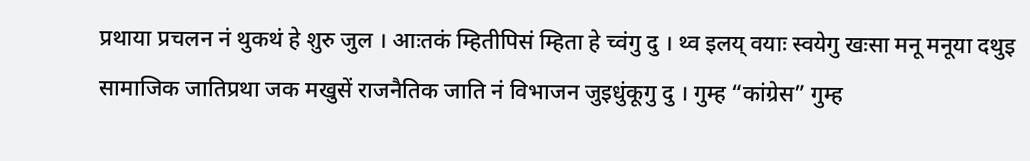प्रथाया प्रचलन नं थुकथं हे शुरु जुल । आःतकं म्हितीपिसं म्हिता हे च्वंगु दु । थ्व इलय् वयाः स्वयेगु खःसा मनू मनूया दथुइ सामाजिक जातिप्रथा जक मखुसें राजनैतिक जाति नं विभाजन जुइधुंकूगु दु । गुम्ह “कांग्रेस” गुम्ह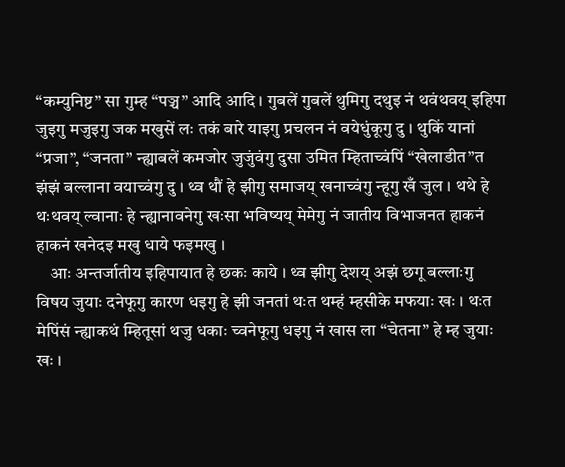“कम्युनिष्ट” सा गुम्ह “पञ्च” आदि आदि । गुबलें गुबलें थुमिगु दथुइ नं थवंथवय् इहिपा जुइगु मजुइगु जक मखुसें लः तकं बारे याइगु प्रचलन नं वयेधुंकूगु दु । थुकिं यानां “प्रजा”, “जनता” न्ह्याबलें कमजोर जुजुंवंगु दुसा उमित म्हिताच्वंपिं “खेलाडीत”त झंझं बल्लाना वयाच्वंगु दु । थ्व थौं हे झीगु समाजय् खनाच्वंगु न्हूगु खँ जुल । थथे हे थःथवय् ल्वानाः हे न्ह्यानावनेगु खःसा भविष्यय् मेमेगु नं जातीय विभाजनत हाकनं हाकनं खनेदइ मखु धाये फइमखु ।
    आः अन्तर्जातीय इहिपायात हे छकः काये । थ्व झीगु देशय् अझं छगू बल्लाःगु विषय जुयाः दनेफूगु कारण धइगु हे झी जनतां थःत थम्हं म्हसीके मफयाः खः । थःत मेपिंसं न्ह्याकथं म्हितूसां थजु धकाः च्वनेफूगु धइगु नं खास ला “चेतना” हे म्ह जुयाः खः ।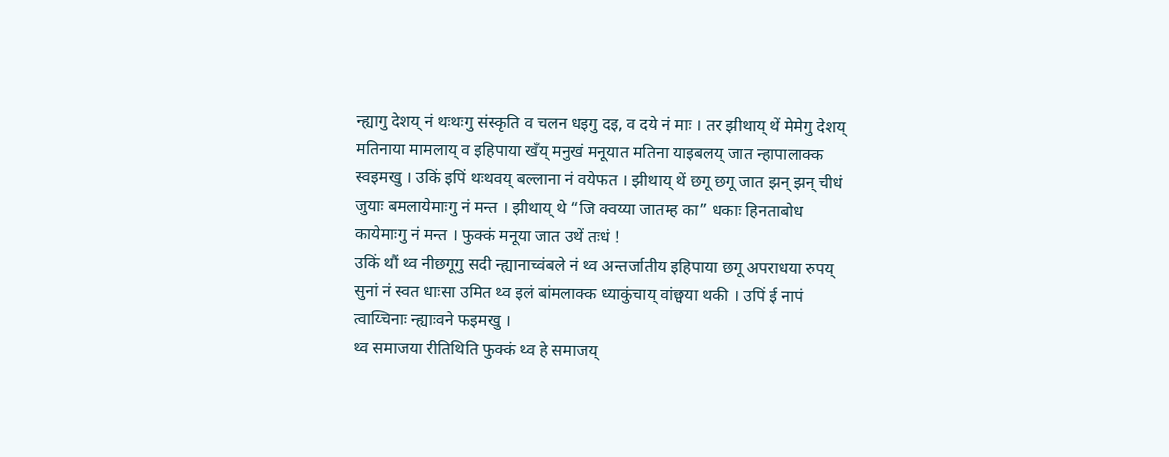न्ह्यागु देशय् नं थःथःगु संस्कृति व चलन धइगु दइ, व दये नं माः । तर झीथाय् थें मेमेगु देशय्  मतिनाया मामलाय् व इहिपाया खँय् मनुखं मनूयात मतिना याइबलय् जात न्हापालाक्क स्वइमखु । उकिं इपिं थःथवय् बल्लाना नं वयेफत । झीथाय् थें छगू छगू जात झन् झन् चीधं जुयाः बमलायेमाःगु नं मन्त । झीथाय् थे “जि क्वय्या जातम्ह का” धकाः हिनताबोध कायेमाःगु नं मन्त । फुक्कं मनूया जात उथें तःधं !
उकिं थौं थ्व नीछगूगु सदी न्ह्यानाच्वंबले नं थ्व अन्तर्जातीय इहिपाया छगू अपराधया रुपय् सुनां नं स्वत धाःसा उमित थ्व इलं बांमलाक्क ध्याकुंचाय् वांछ्वया थकी । उपिं ई नापं त्वाय्चिनाः न्ह्याःवने फइमखु ।
थ्व समाजया रीतिथिति फुक्कं थ्व हे समाजय्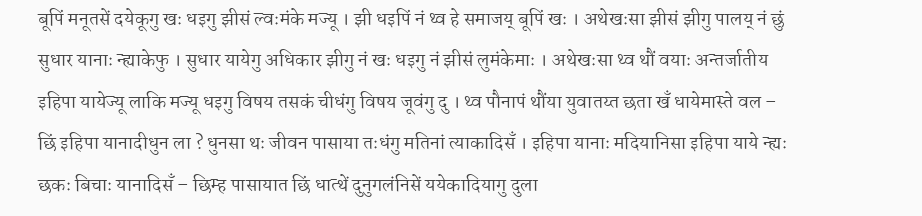बूपिं मनूतसें दयेकूगु खः धइगु झीसं ल्वःमंके मज्यू । झी धइपिं नं थ्व हे समाजय् बूपिं खः । अथेखःसा झीसं झीगु पालय् नं छुं सुधार यानाः न्ह्याकेफु । सुधार यायेगु अधिकार झीगु नं खः धइगु नं झीसं लुमंकेमाः । अथेखःसा थ्व थौं वयाः अन्तर्जातीय इहिपा यायेज्यू लाकि मज्यू धइगु विषय तसकं चीधंगु विषय जूवंगु दु । थ्व पौनापं थौंया युवातय्त छता खँ धायेमास्ते वल – छिं इहिपा यानादीधुन ला ? धुनसा थः जीवन पासाया तःधंगु मतिनां त्याकादिसँ । इहिपा यानाः मदियानिसा इहिपा याये न्ह्यः छकः बिचाः यानादिसँ – छिम्ह पासायात छिं धात्थें दुनुगलंनिसें ययेकादियागु दुला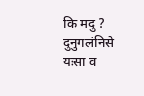कि मदु ? दुनुगलंनिसे यःसा व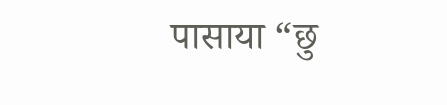पासाया “छु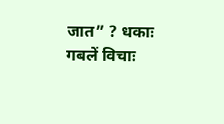जात” ? धकाः गबलें विचाः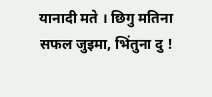यानादी मते । छिगु मतिना सफल जुइमा, भिंतुना दु !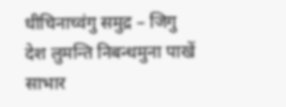धीचिनाच्वंगु समुद्र – जिगु देश लुमन्ति निबन्धमुना पाखें साभार